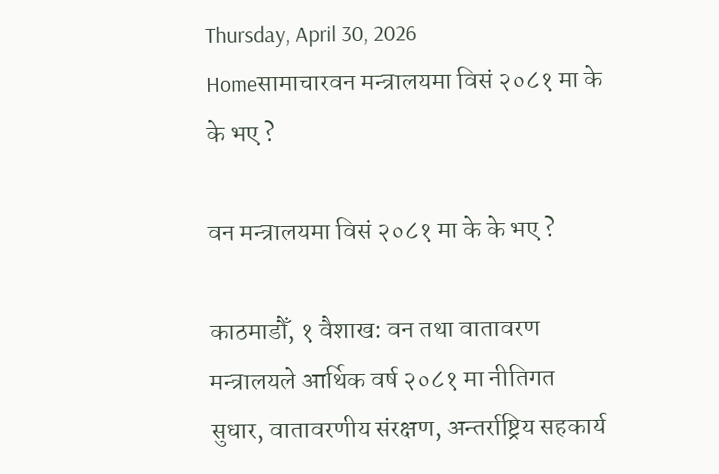Thursday, April 30, 2026
Homeसामाचारवन मन्त्रालयमा विसं २०८१ मा के के भए ?

वन मन्त्रालयमा विसं २०८१ मा के के भए ?

काठमाडौँ, १ वैशाख: वन तथा वातावरण मन्त्रालयले आर्थिक वर्ष २०८१ मा नीतिगत सुधार, वातावरणीय संरक्षण, अन्तर्राष्ट्रिय सहकार्य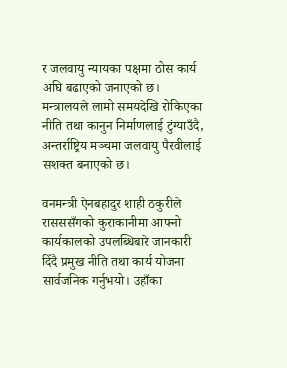र जलवायु न्यायका पक्षमा ठोस कार्य अघि बढाएको जनाएको छ। मन्त्रालयले लामो समयदेखि रोकिएका नीति तथा कानुन निर्माणलाई टुंग्याउँदै, अन्तर्राष्ट्रिय मञ्चमा जलवायु पैरवीलाई सशक्त बनाएको छ।

वनमन्त्री ऐनबहादुर शाही ठकुरीले रासससँगको कुराकानीमा आफ्नो कार्यकालको उपलब्धिबारे जानकारी दिँदै प्रमुख नीति तथा कार्य योजना सार्वजनिक गर्नुभयो। उहाँका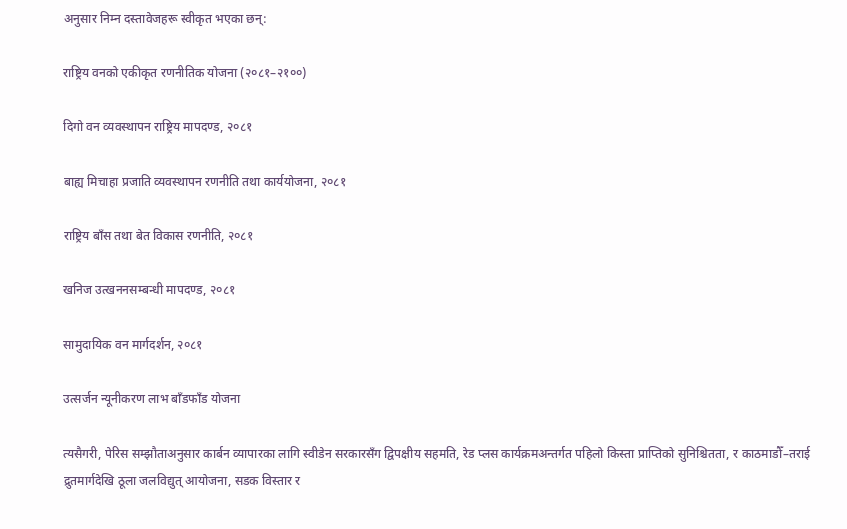अनुसार निम्न दस्तावेजहरू स्वीकृत भएका छन्:

राष्ट्रिय वनको एकीकृत रणनीतिक योजना (२०८१–२१००)

दिगो वन व्यवस्थापन राष्ट्रिय मापदण्ड, २०८१

बाह्य मिचाहा प्रजाति व्यवस्थापन रणनीति तथा कार्ययोजना, २०८१

राष्ट्रिय बाँस तथा बेत विकास रणनीति, २०८१

खनिज उत्खननसम्बन्धी मापदण्ड, २०८१

सामुदायिक वन मार्गदर्शन, २०८१

उत्सर्जन न्यूनीकरण लाभ बाँडफाँड योजना

त्यसैगरी, पेरिस सम्झौताअनुसार कार्बन व्यापारका लागि स्वीडेन सरकारसँग द्विपक्षीय सहमति, रेड प्लस कार्यक्रमअन्तर्गत पहिलो किस्ता प्राप्तिको सुनिश्चितता, र काठमाडौँ–तराई द्रुतमार्गदेखि ठूला जलविद्युत् आयोजना, सडक विस्तार र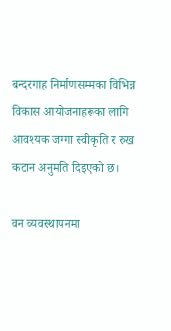बन्दरगाह निर्माणसम्मका विभिन्न विकास आयोजनाहरूका लागि आवश्यक जग्गा स्वीकृति र रुख कटान अनुमति दिइएको छ।

वन व्यवस्थापनमा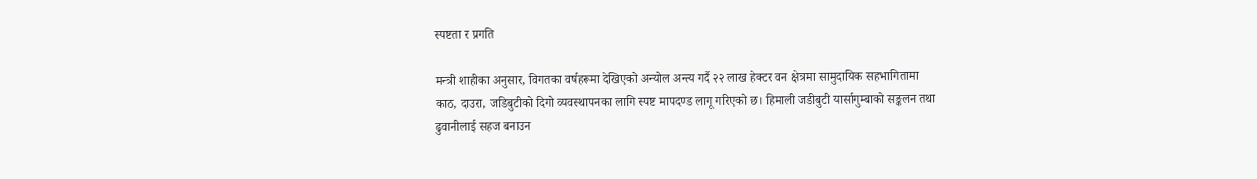स्पष्टता र प्रगति

मन्त्री शाहीका अनुसार, विगतका वर्षहरूमा देखिएको अन्योल अन्त्य गर्दै २२ लाख हेक्टर वन क्षेत्रमा सामुदायिक सहभागितामा काठ, दाउरा, जडिबुटीको दिगो व्यवस्थापनका लागि स्पष्ट मापदण्ड लागू गरिएको छ। हिमाली जडीबुटी यार्सागुम्बाको सङ्कलन तथा ढुवानीलाई सहज बनाउन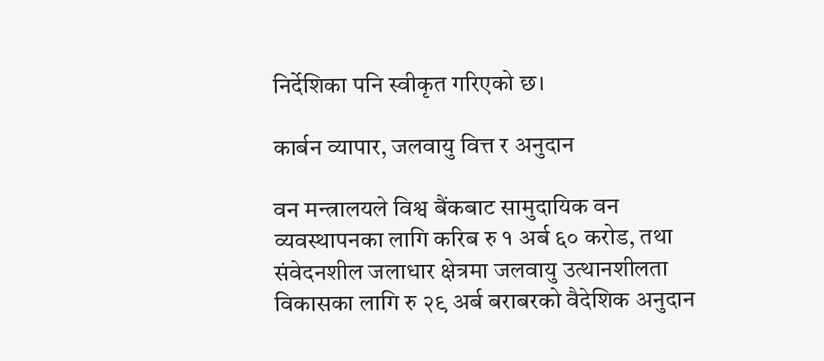निर्देशिका पनि स्वीकृत गरिएको छ।

कार्बन व्यापार, जलवायु वित्त र अनुदान

वन मन्त्रालयले विश्व बैंकबाट सामुदायिक वन व्यवस्थापनका लागि करिब रु १ अर्ब ६० करोड, तथा संवेदनशील जलाधार क्षेत्रमा जलवायु उत्थानशीलता विकासका लागि रु २९ अर्ब बराबरको वैदेशिक अनुदान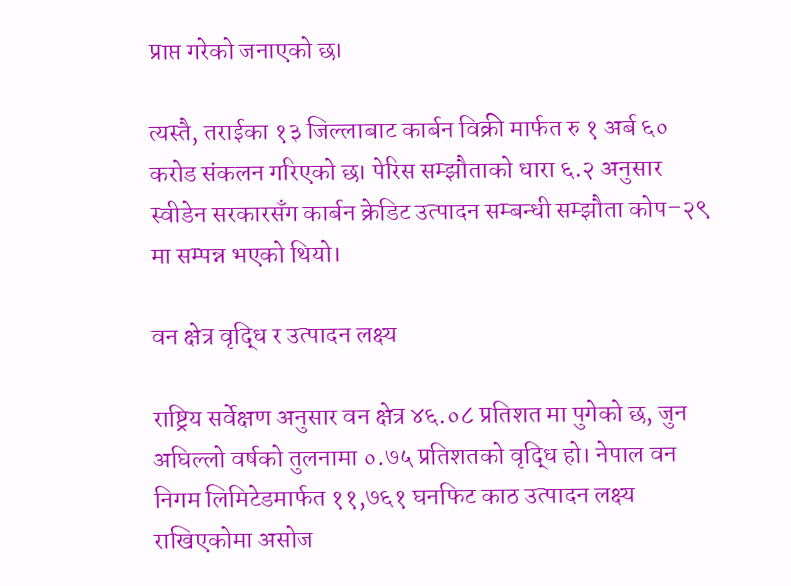प्राप्त गरेको जनाएको छ।

त्यस्तै, तराईका १३ जिल्लाबाट कार्बन विक्री मार्फत रु १ अर्ब ६० करोड संकलन गरिएको छ। पेरिस सम्झौताको धारा ६.२ अनुसार स्वीडेन सरकारसँग कार्बन क्रेडिट उत्पादन सम्बन्धी सम्झौता कोप–२९ मा सम्पन्न भएको थियो।

वन क्षेत्र वृद्धि र उत्पादन लक्ष्य

राष्ट्रिय सर्वेक्षण अनुसार वन क्षेत्र ४६.०८ प्रतिशत मा पुगेको छ, जुन अघिल्लो वर्षको तुलनामा ०.७५ प्रतिशतको वृद्धि हो। नेपाल वन निगम लिमिटेडमार्फत ११,७६१ घनफिट काठ उत्पादन लक्ष्य राखिएकोमा असोज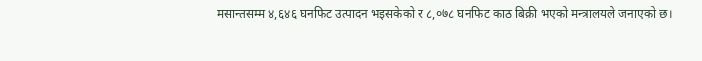मसान्तसम्म ४,६४६ घनफिट उत्पादन भइसकेको र ८,०७८ घनफिट काठ बिक्री भएको मन्त्रालयले जनाएको छ।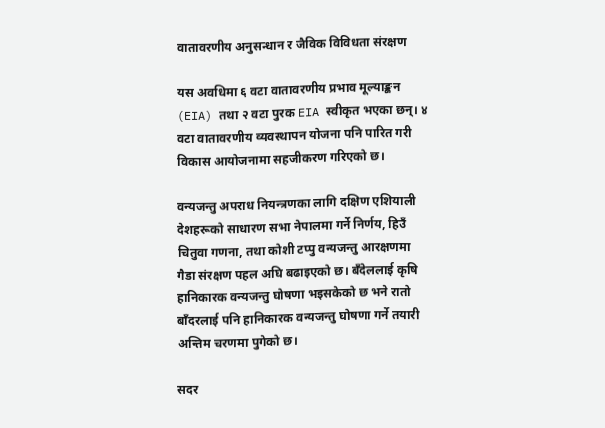वातावरणीय अनुसन्धान र जैविक विविधता संरक्षण

यस अवधिमा ६ वटा वातावरणीय प्रभाव मूल्याङ्कन (EIA) तथा २ वटा पुरक EIA स्वीकृत भएका छन्। ४ वटा वातावरणीय व्यवस्थापन योजना पनि पारित गरी विकास आयोजनामा सहजीकरण गरिएको छ।

वन्यजन्तु अपराध नियन्त्रणका लागि दक्षिण एशियाली देशहरूको साधारण सभा नेपालमा गर्ने निर्णय, हिउँ चितुवा गणना, तथा कोशी टप्पु वन्यजन्तु आरक्षणमा गैडा संरक्षण पहल अघि बढाइएको छ। बँदेललाई कृषि हानिकारक वन्यजन्तु घोषणा भइसकेको छ भने रातो बाँदरलाई पनि हानिकारक वन्यजन्तु घोषणा गर्ने तयारी अन्तिम चरणमा पुगेको छ।

सदर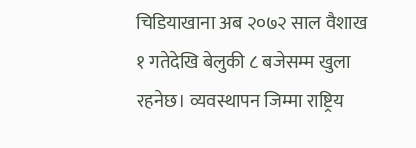चिडियाखाना अब २०७२ साल वैशाख १ गतेदेखि बेलुकी ८ बजेसम्म खुला रहनेछ। व्यवस्थापन जिम्मा राष्ट्रिय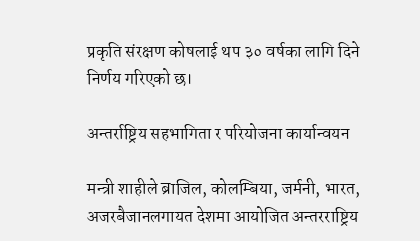प्रकृति संरक्षण कोषलाई थप ३० वर्षका लागि दिने निर्णय गरिएको छ।

अन्तर्राष्ट्रिय सहभागिता र परियोजना कार्यान्वयन

मन्त्री शाहीले ब्राजिल, कोलम्बिया, जर्मनी, भारत, अजरबैजानलगायत देशमा आयोजित अन्तरराष्ट्रिय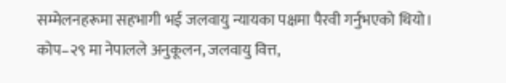सम्मेलनहरूमा सहभागी भई जलवायु न्यायका पक्षमा पैरवी गर्नुभएको थियो। कोप–२९ मा नेपालले अनुकूलन, जलवायु वित्त,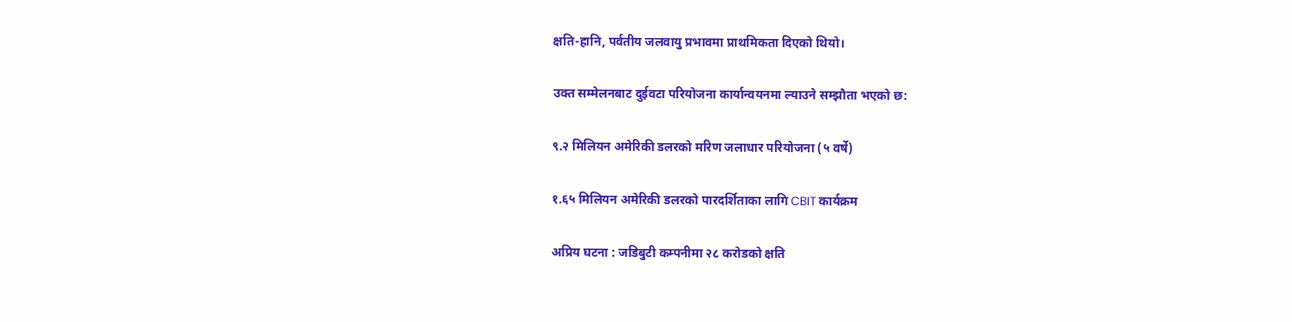क्षति-हानि, पर्वतीय जलवायु प्रभावमा प्राथमिकता दिएको थियो।

उक्त सम्मेलनबाट दुईवटा परियोजना कार्यान्वयनमा ल्याउने सम्झौता भएको छ:

९.२ मिलियन अमेरिकी डलरको मरिण जलाधार परियोजना (५ वर्षे)

१.६५ मिलियन अमेरिकी डलरको पारदर्शिताका लागि CBIT कार्यक्रम

अप्रिय घटना : जडिबुटी कम्पनीमा २८ करोडको क्षति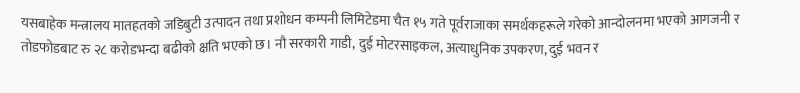यसबाहेक मन्त्रालय मातहतको जडिबुटी उत्पादन तथा प्रशोधन कम्पनी लिमिटेडमा चैत १५ गते पूर्वराजाका समर्थकहरूले गरेको आन्दोलनमा भएको आगजनी र तोडफोडबाट रु २८ करोडभन्दा बढीको क्षति भएको छ। नौ सरकारी गाडी, दुई मोटरसाइकल, अत्याधुनिक उपकरण, दुई भवन र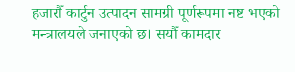हजारौँ कार्टुन उत्पादन सामग्री पूर्णरूपमा नष्ट भएको मन्त्रालयले जनाएको छ। सयौँ कामदार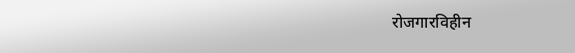रोजगारविहीन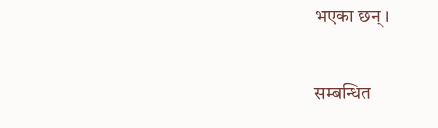भएका छन्।

सम्बन्धित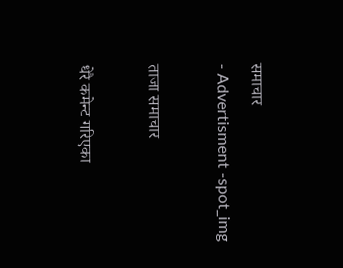समाचार
- Advertisment -spot_img

ताजा समाचार

धेरै कमेन्ट गरिएका